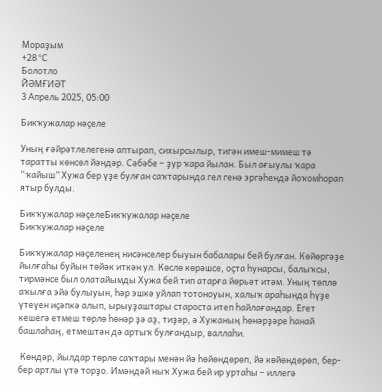Мораҙым
+28 °С
Болотло
ЙӘМҒИӘТ
3 Апрель 2025, 05:00

Бикҡужалар нәҫеле

Уның ғәйрәтлелегенә аптырап, сихырсылыр, тигән имеш-мимеш тә таратты көнсөл йәндәр. Сәбәбе – ҙур ҡара йылан. Был ағыулы ҡара “ҡайыш” Хужа бер үҙе булған саҡтарында гел генә эргәһендә йоҡомһорап ятыр булды.

Бикҡужалар нәҫелеБикҡужалар нәҫеле
Бикҡужалар нәҫеле

Бикҡужалар нәҫеленең нисәнселер быуын бабалары бей булған. Көйөргәҙе йылғаһы буйын төйәк иткән ул. Көслө көрәшсе, оҫта һунарсы, балыҡсы, тирмәнсе был олатайымды Хужа бей тип атарға йөрьәт итәм. Уның төплө аҡылға эйә булыуын, һәр эшкә уйлап тотоноуын, халыҡ араһында һүҙе үтеүен иҫәпкә алып, ырыуҙаштары староста итеп һайлағандар. Егет кешегә етмеш төрлө һөнәр ҙә аҙ, тиҙәр, ә Хужаның һөнәрҙәре һанай башлаһаң, етмештән дә артыҡ булғандыр, валлаһи.

 Көндәр, йылдар төрлө саҡтары менән йә һөйөндөрөп, йә көйөндөрөп, бер-бер артлы үтә торҙо. Имәндәй ныҡ Хужа бей ир уртаһы – иллегә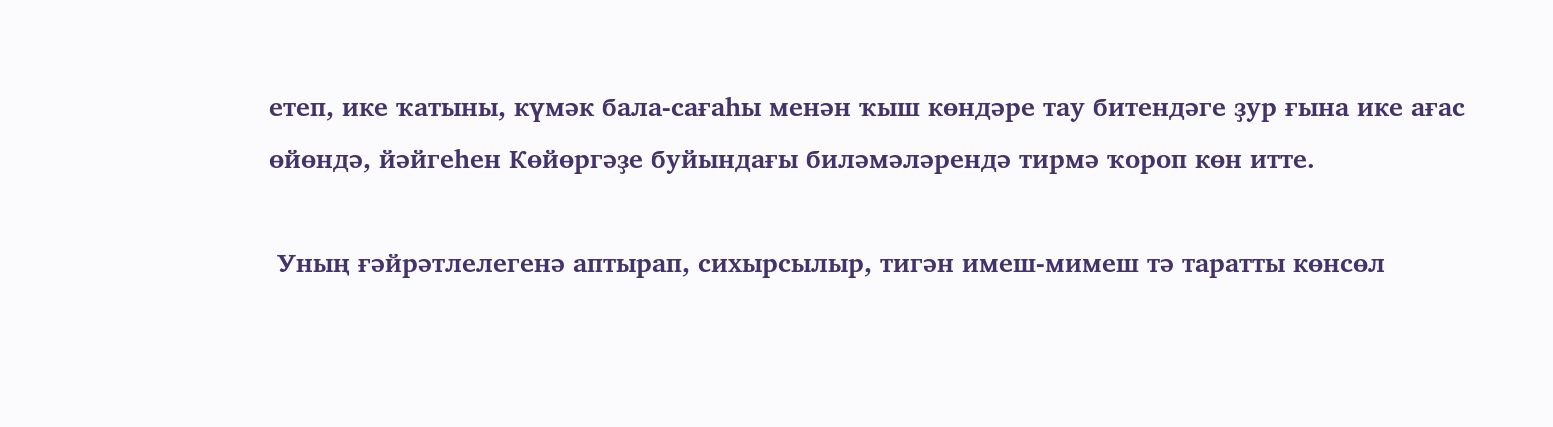етеп, ике ҡатыны, күмәк бала-сағаһы менән ҡыш көндәре тау битендәге ҙур ғына ике ағас өйөндә, йәйгеһен Көйөргәҙе буйындағы биләмәләрендә тирмә ҡороп көн итте.

 Уның ғәйрәтлелегенә аптырап, сихырсылыр, тигән имеш-мимеш тә таратты көнсөл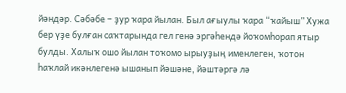йәндәр. Сәбәбе – ҙур ҡара йылан. Был ағыулы ҡара “ҡайыш” Хужа бер үҙе булған саҡтарында гел генә эргәһендә йоҡомһорап ятыр булды. Халыҡ ошо йылан тоҡомо ырыуҙың именлеген, ҡотон һаҡлай икәнлегенә ышанып йәшәне, йәштәргә лә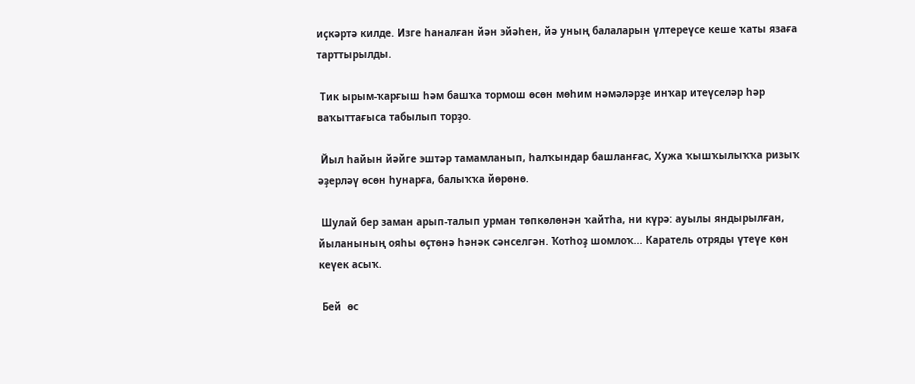иҫкәртә килде. Изге һаналған йән эйәһен, йә уның балаларын үлтереүсе кеше ҡаты язаға тарттырылды.

 Тик ырым-ҡарғыш һәм башҡа тормош өсөн мөһим нәмәләрҙе инҡар итеүселәр һәр ваҡыттағыса табылып торҙо.

 Йыл һайын йәйге эштәр тамамланып, һалҡындар башланғас, Хужа ҡышҡылыҡҡа ризыҡ әҙерләү өсөн һунарға, балыҡҡа йөрөнө.

 Шулай бер заман арып-талып урман төпкөлөнән ҡайтһа, ни күрә: ауылы яндырылған,  йыланының ояһы өҫтөнә һәнәк сәнселгән. Ҡотһоҙ шомлоҡ... Каратель отряды үтеүе көн кеүек асыҡ.

 Бей  өс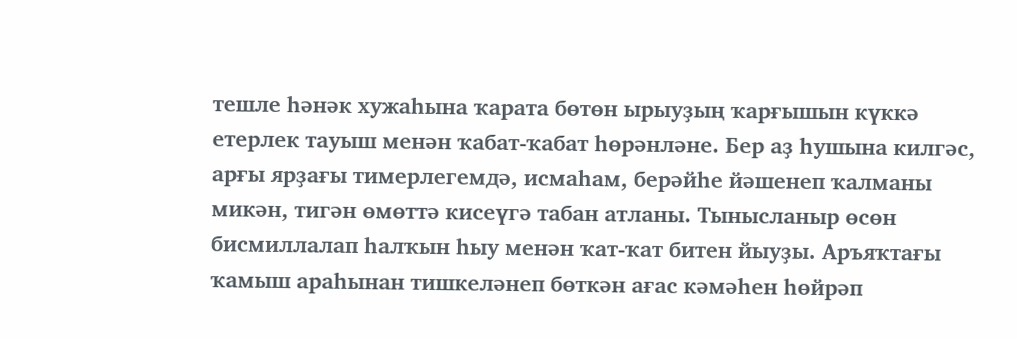тешле һәнәк хужаһына ҡарата бөтөн ырыуҙың ҡарғышын күккә етерлек тауыш менән ҡабат-ҡабат һөрәнләне. Бер аҙ һушына килгәс, арғы ярҙағы тимерлегемдә, исмаһам, берәйһе йәшенеп ҡалманы микән, тигән өмөттә кисеүгә табан атланы. Тынысланыр өсөн бисмиллалап һалҡын һыу менән ҡат-ҡат битен йыуҙы. Аръяҡтағы ҡамыш араһынан тишкеләнеп бөткән ағас кәмәһен һөйрәп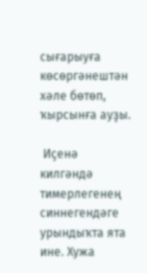сығарыуға көсөргәнештән хәле бөтөп, ҡырсынға ауҙы.

 Иҫенә килгәндә тимерлегенең синнегендәге урындыҡта ята ине. Хужа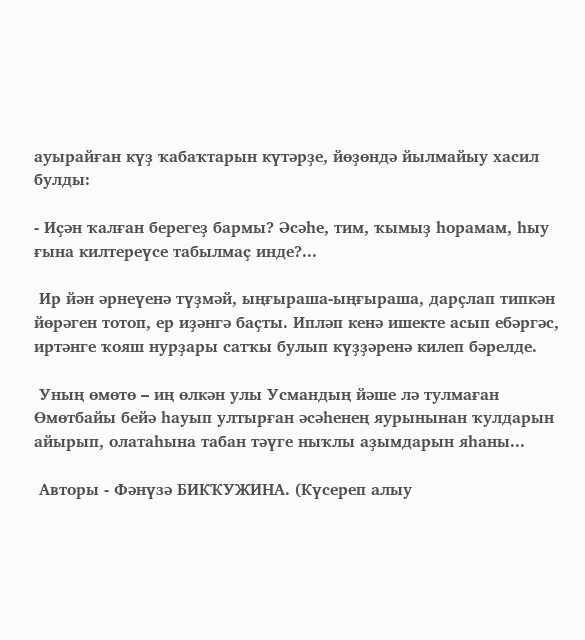ауырайған күҙ ҡабаҡтарын күтәрҙе, йөҙөндә йылмайыу хасил булды:

- Иҫән ҡалған берегеҙ бармы? Әсәһе, тим, ҡымыҙ һорамам, һыу ғына килтереүсе табылмаҫ инде?...

 Ир йән әрнеүенә түҙмәй, ыңғыраша-ыңғыраша, дарҫлап типкән йөрәген тотоп, ер иҙәнгә баҫты. Ипләп кенә ишекте асып ебәргәс, иртәнге ҡояш нурҙары сатҡы булып күҙҙәренә килеп бәрелде.

 Уның өмөтө – иң өлкән улы Усмандың йәше лә тулмаған Өмөтбайы бейә һауып ултырған әсәһенең яурынынан ҡулдарын айырып, олатаһына табан тәүге ныҡлы аҙымдарын яһаны...

 Авторы - Фәнүзә БИКҠУЖИНА. (Күсереп алыу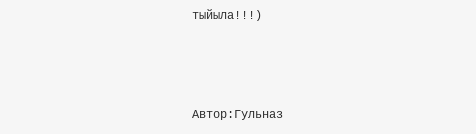тыйыла!!!)



Автор:Гульназ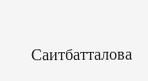Саитбатталова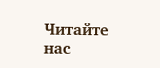Читайте нас